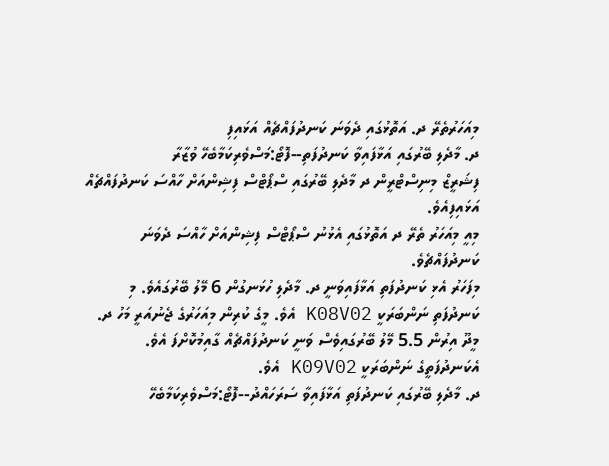މިއަހަރުތެރޭ ދ. އަތޮޅުގައި ދެވަނަ ކަނދުފައްޗެއް އަޅައިފި
ދ. މާދެލި ބޭރުގައި އަޅާފައިވާ ކަނދުފަތި--ފޮޓޯ:މަސްވެރިކަމާބެހޭ ވުޒާރާ
ފިޝަރީޒް މިނިސްޓްރީން ދ މާދެލި ބޭރުގައި ސްޕޯޓްސް ފިޝިންއަށް ހާއްސަ ކަނދުފައްޗެއް އަޅައިފިއެވެ.
މިއީ މިއަހަރު ތެރޭ ދ އަތޮޅުގައި އެޅުނު ސްޕޯޓްސް ފިޝިންއަށް ހާއްސަ ދެވަނަ ކަނދުފައްޗެވެ.
މިފަހަރު އެޅި ކަނދުފަތި އަޅާފައިވަނީ ދ. މާދެލި ހުޅަނގުން 6 މޭލު ބޭރުގައެވެ. މި ކަނދުފަތި ނަންބަރަކީ K08V02 އެވެ. މީގެ ކުރިން މިއަހަރުގެ ޖެނުއަރީ މަހު ދ. މީދޫ އިރުން 5.5 މޭލު ބޭރުގައިވެސް ވަނީ ކަނދުފައްޗެއް ގާއިމުކޮށްފަ އެވެ. އެކަނދުފަތީގެ ނަންބަރަކީ K09V02 އެވެ.
ދ. މާދެލި ބޭރުގައި ކަނދުފަތި އަޅާފައިވާ ސަރަހައްދު--ފޮޓޯ:މަސްވެރިކަމާބެހޭ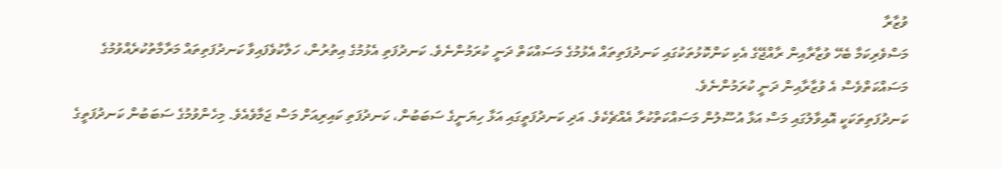ވުޒާރާ
މަސްވެރިކަމާ ބެހޭ ވުޒާރާއިން ރާއްޖޭގެ އެކި ކަންކޮޅުތަކުގައި ކަނދުފަތިތައް އެޅުމުގެ މަސައްކަތް ދަނީ ކުރަމުންނެވެ. ކަނދުފަތި އެޅުމުގެ އިތުރުން، ހަލާކުވެފައިވާ ކަނދުފަތިތައް މަރާމާތުކުރެއްވުމުގެ މަސައްކަތްވެސް އެ ވުޒާރާއިން ދަނީ ކުރަމުންނެވެ.
ކަނދުފަތިތަކަކީ އޮއިވާލުގައި މަސް އަޅާ އުސޫލުން މަސައްކަތްކުރާ އެއްޗެކެވެ. އަދި ކަނދުފަތީގައި އަޅާ ހިޔަނީގެ ސަބަބުން، ކަނދުފަތި ކައިރިއަށް މަސް ޖަމާވެއެވެ. މިހެންވުމުގެ ސަބަބުން ކަނދުފަތީގެ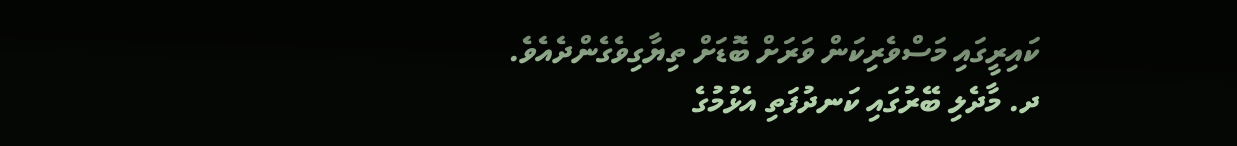ކައިރީގައި މަސްވެރިކަން ވަރަށް ބޮޑަށް ތިޔާގިވެގެންދެއެވެ.
ދ. މާދެލި ބޭރުގައި ކަނދުފަތި އެޅުމުގެ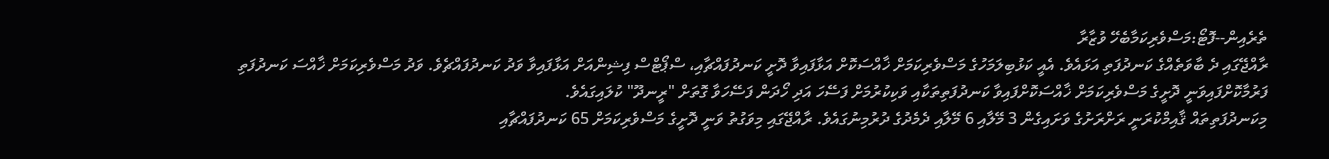ތެރެއިން--ފޮޓޯ:މަސްވެރިކަމާބެހޭ ވުޒާރާ
ރާއްޖޭގައި ދެ ބާވަތެއްގެ ކަނދުފަތި އަޅައެވެ. އެއީ ކަޅުބިލަމަހުގެ މަސްވެރިކަމަށް ޚާއްސަކޮށް އަޅާފައިވާ ދޮށީ ކަނދުފައްޗާއި، ސްޕޯޓްސް ފިޝިންއަށް އަޅާފައިވާ ވަދު ކަނދުފައްޗެވެ. ވަދު މަސްވެރިކަމަށް ޚާއްސަ ކަނދުފަތި ފަރުމާކޮށްފައިވަނީ ދޮށީގެ މަސްވެރިކަމަށް ޚާއްސަކޮށްފައިވާ ކަނދުފަތިތަކާއި ވަކިކުރުމަށް ފަސޭހަ އަދި ހޯދަން ފަސޭހަވާ ގޮތަށް "ރީނދޫ" ކުލައިގައެވެ.
މިކަނދުފަތިތައް ޤާއިމްކުރަނީ ރަށްރަށުގެ ވަށައިގެން 3 މޭލާއި 6 މޭލާއި ދެމެދުގެ ދުރުމިނުގައެވެ. ރާއްޖޭގައި މިވަގުތު ވަނީ ދޮށީގެ މަސްވެރިކަމަށް 65 ކަނދުފައްޗާއި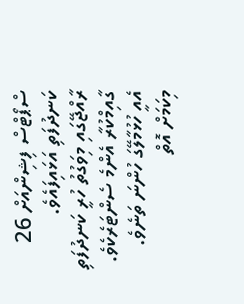ސްޕޯޓްސް ފިޝިންއަށް 26 ކަނދުފަތި އަޅައިފައެވެ.
ރާއްޖޭގައި މިވަގުތު ހުރީ ކަނދުފަތި ގާއިމްކުރާ އެންމެ ސެންޓަރެކެވެ. އެއީ ހުޅުމާލޭގަ ހުންނަ ތަނެވެ. މިކަމަށް އޮތް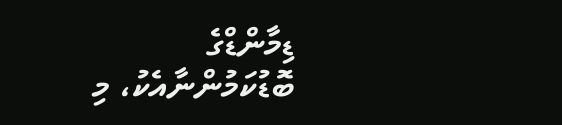ޑިމާންޑްގެ ބޮޑުކަމުންނާއެކު، މި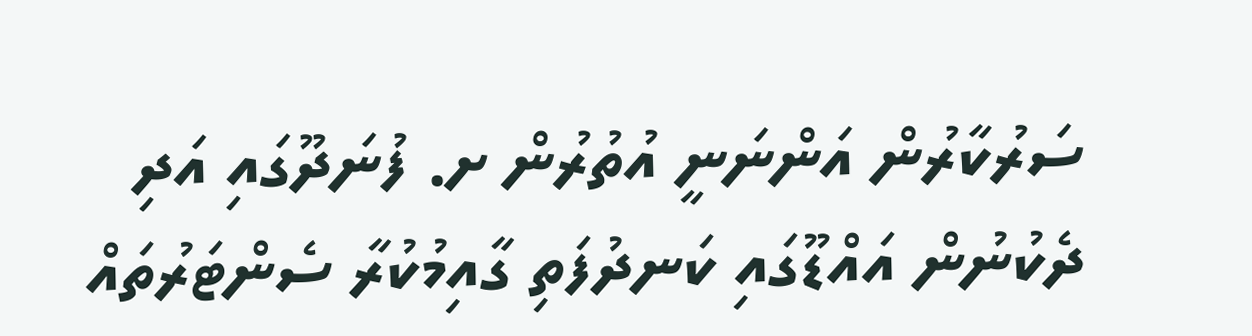ސަރުކާރުން އަންނަނީ އުތުރުން ށ. ފުނަދޫގައި އަދި ދެކުނުން އައްޑޫގައި ކަނދުފަތި ގާއިމުކުރާ ސެންޓަރުތައް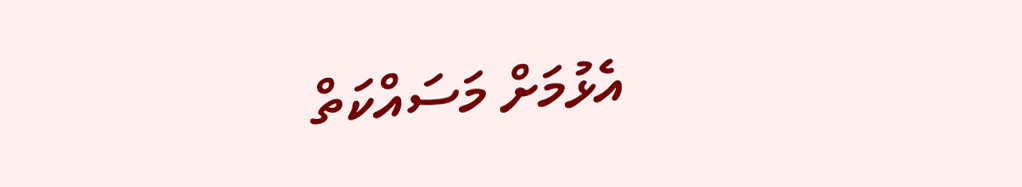އެޅުމަށް މަސައްކަތް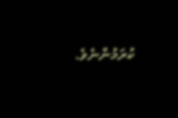ކުރަމުންނެވެ.